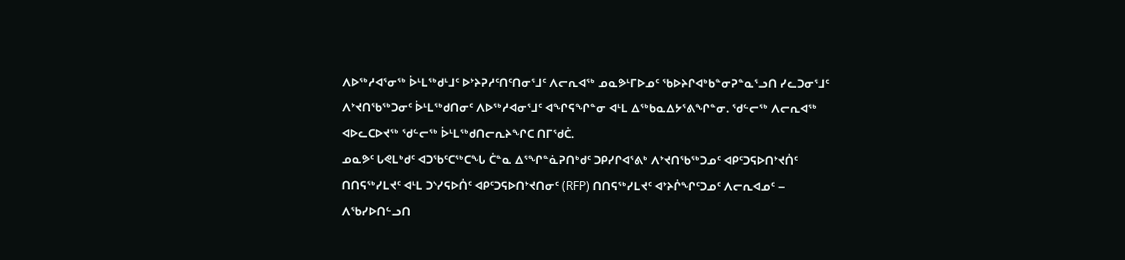ᐱᐅᖅᓱᐊᕐᓂᖅ ᐆᒻᒪᖅᑯᒻᒧᑦ ᐅᔾᔨᕈᓱᑦᑎᑦᑎᓂᕐᒧᑦ ᐱᓕᕆᐊᖅ ᓄᓇᕗᒻᒥᐅᓄᑦ ᖃᐅᔨᒋᐊᒃᑲᓐᓂᕈᓐᓇᕐᓗᑎ ᓯᓚᑐᓂᕐᒧᑦ ᐱᔾᔪᑎᖃᖅᑐᓂᑦ ᐆᒻᒪᖅᑯᑎᓂᑦ ᐱᐅᖅᓱᐊᓂᕐᒧᑦ ᐊᖏᕋᖏᓐᓂ ᐊᒻᒪ ᐃᖅᑲᓇᐃᔭᕐᕕᖏᓐᓂ. ᖁᓪᓕᖅ ᐱᓕᕆᐊᖅ ᐊᐅᓚᑕᐅᔪᖅ ᖁᓪᓕᖅ ᐆᒻᒪᖅᑯᑎᓕᕆᔨᖏᑕ ᑎᒥᖁᑖ.
ᓄᓇᕗᑦ ᒐᕙᒪᒃᑯᑦ ᐊᑐᖃᑦᑕᖅᑕᖓ ᑖᓐᓇ ᐃᕐᖏᓐᓈᕈᑎᒃᑯᑦ ᑐᑭᓯᒋᐊᕐᕕᒃ ᐱᔾᔪᑎᖃᖅᑐᓄᑦ ᐊᑭᑦᑐᕋᐅᑎᔾᔪᑏᑦ ᑎᑎᕋᖅᓯᒪᔪᑦ ᐊᒻᒪ ᑐᔅᓯᕋᐅᑏᑦ ᐊᑭᑦᑐᕋᐅᑎᔾᔪᑎᓂᑦ (RFP) ᑎᑎᕋᖅᓯᒪᔪᑦ ᐊᔾᔨᒌᖏᑦᑐᓄᑦ ᐱᓕᕆᐊᓄᑦ – ᐱᖃᓯᐅᑎᓪᓗᑎ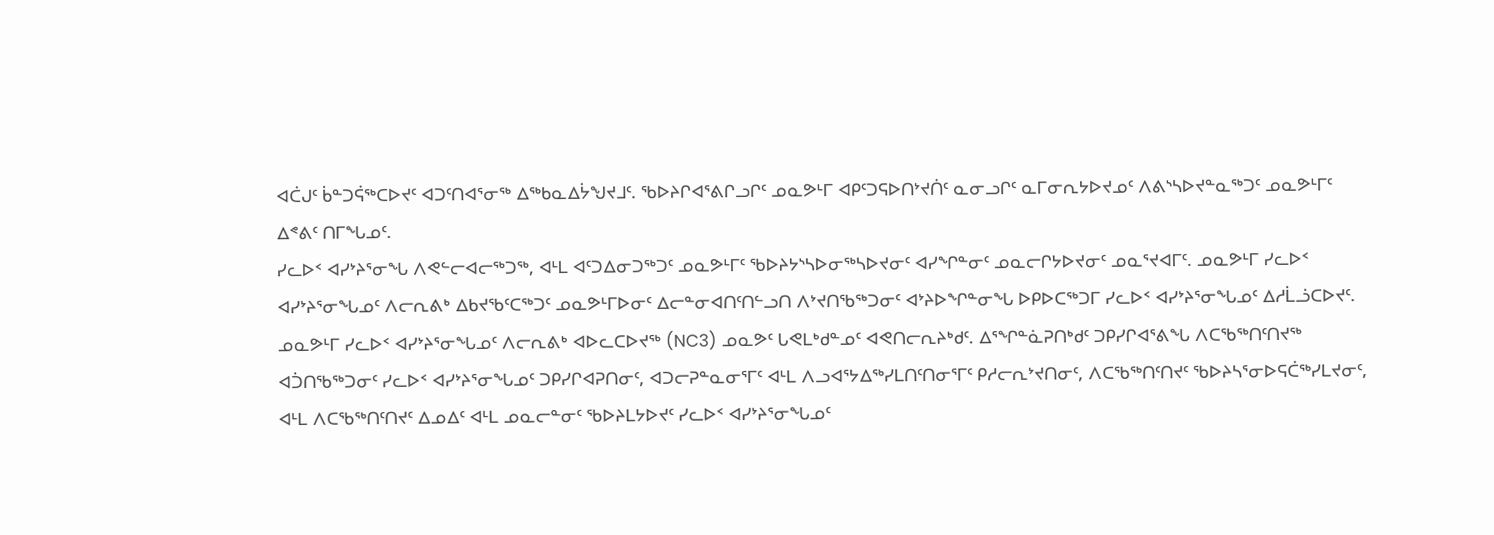ᐊᑖᒍᑦ ᑳᓐᑐᕌᖅᑕᐅᔪᑦ ᐊᑐᑦᑎᐊᕐᓂᖅ ᐃᖅᑲᓇᐃᔮᖑᔪᒧᑦ. ᖃᐅᔨᒋᐊᕐᕕᒋᓗᒋᑦ ᓄᓇᕗᒻᒥ ᐊᑭᑦᑐᕋᐅᑎᔾᔪᑏᑦ ᓇᓂᓗᒋᑦ ᓇᒥᓂᕆᔭᐅᔪᓄᑦ ᐱᕕᔅᓴᐅᔪᓐᓇᖅᑐᑦ ᓄᓇᕗᒻᒥᑦ ᐃᕝᕕᑦ ᑎᒥᖓᓄᑦ.
ᓯᓚᐅᑉ ᐊᓯᔾᔨᕐᓂᖓ ᐱᕙᓪᓕᐊᓕᖅᑐᖅ, ᐊᒻᒪ ᐊᑦᑐᐃᓂᑐᖅᑐᑦ ᓄᓇᕗᒻᒥᑦ ᖃᐅᔨᔭᔅᓴᐅᓂᖅᓴᐅᔪᓂᑦ ᐊᓯᖏᓐᓂᑦ ᓄᓇᓕᒋᔭᐅᔪᓂᑦ ᓄᓇᕐᔪᐊᒥᑦ. ᓄᓇᕗᒻᒥ ᓯᓚᐅᑉ ᐊᓯᔾᔨᕐᓂᖓᓄᑦ ᐱᓕᕆᕕᒃ ᐃᑲᔪᖃᑦᑕᖅᑐᑦ ᓄᓇᕗᒻᒥᐅᓂᑦ ᐃᓕᓐᓂᐊᑎᑦᑎᓪᓗᑎ ᐱᔾᔪᑎᖃᖅᑐᓂᑦ ᐊᔾᔨᐅᖏᓐᓂᖓ ᐅᑭᐅᑕᖅᑐᒥ ᓯᓚᐅᑉ ᐊᓯᔾᔨᕐᓂᖓᓄᑦ ᐃᓱᒫᓘᑕᐅᔪᑦ. ᓄᓇᕗᒻᒥ ᓯᓚᐅᑉ ᐊᓯᔾᔨᕐᓂᖓᓄᑦ ᐱᓕᕆᕕᒃ ᐊᐅᓚᑕᐅᔪᖅ (NC3) ᓄᓇᕗᑦ ᒐᕙᒪᒃᑯᓐᓄᑦ ᐊᕙᑎᓕᕆᔨᒃᑯᑦ. ᐃᕐᖏᓐᓈᕈᑎᒃᑯᑦ ᑐᑭᓯᒋᐊᕐᕕᖓ ᐱᑕᖃᖅᑎᑦᑎᔪᖅ ᐊᑑᑎᖃᖅᑐᓂᑦ ᓯᓚᐅᑉ ᐊᓯᔾᔨᕐᓂᖓᓄᑦ ᑐᑭᓯᒋᐊᕈᑎᓂᑦ, ᐊᑐᓕᕈᓐᓇᓂᕐᒥᑦ ᐊᒻᒪ ᐱᓗᐊᕐᔭᐃᖅᓯᒪᑎᑦᑎᓂᕐᒥᑦ ᑭᓱᓕᕆᔾᔪᑎᓂᑦ, ᐱᑕᖃᖅᑎᑦᑎᔪᑦ ᖃᐅᔨᓴᕐᓂᐅᕋᑖᖅᓯᒪᔪᓂᑦ, ᐊᒻᒪ ᐱᑕᖃᖅᑎᑦᑎᔪᑦ ᐃᓄᐃᑦ ᐊᒻᒪ ᓄᓇᓕᓐᓂᑦ ᖃᐅᔨᒪᔭᐅᔪᑦ ᓯᓚᐅᑉ ᐊᓯᔾᔨᕐᓂᖓᓄᑦ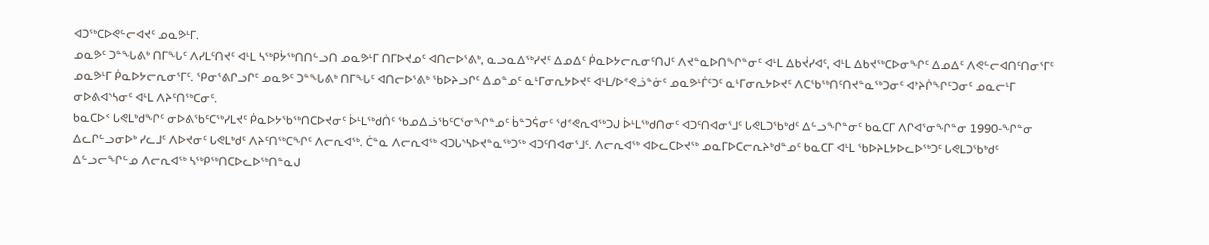ᐊᑐᖅᑕᐅᕙᓪᓕᐊᔪᑦ ᓄᓇᕗᒻᒥ.
ᓄᓇᕗᑦ ᑐᓐᖓᕕᒃ ᑎᒥᖓᑦ ᐱᓯᒪᑦᑎᔪᑦ ᐊᒻᒪ ᓴᖅᑭᔮᖅᑎᑎᓪᓗᑎ ᓄᓇᕗᒻᒥ ᑎᒥᐅᔪᓄᑦ ᐊᑎᓕᐅᕐᕕᒃ, ᓇᓗᓇᐃᖅᓯᔪᑦ ᐃᓄᐃᑦ ᑮᓇᐅᔭᓕᕆᓂᑦᑎᒍᑦ ᐱᔪᓐᓇᐅᑎᖏᓐᓂᑦ ᐊᒻᒪ ᐃᑲᔫᓯᐊᑦ, ᐊᒻᒪ ᐃᑲᔪᖅᑕᐅᓂᖏᑦ ᐃᓄᐃᑦ ᐱᕙᓪᓕᐊᑎᑦᑎᓂᕐᒥᑦ ᓄᓇᕗᒻᒥ ᑮᓇᐅᔭᓕᕆᓂᕐᒥᑦ. ᕿᓂᕐᕕᒋᓗᒋᑦ ᓄᓇᕗᑦ ᑐᓐᖓᕕᒃ ᑎᒥᖓᑦ ᐊᑎᓕᐅᕐᕕᒃ ᖃᐅᔨᓗᒋᑦ ᐃᓄᓐᓄᑦ ᓇᒻᒥᓂᕆᔭᐅᔪᑦ ᐊᒻᒪ/ᐅᕝᕙᓘᓐᓃᑦ ᓄᓇᕗᒻᒦᑦᑐᑦ ᓇᒻᒥᓂᕆᔭᐅᔪᑦ ᐱᑕᖃᖅᑎᑦᑎᔪᓐᓇᖅᑐᓂᑦ ᐊᔾᔨᒌᖏᑦᑐᓂᑦ ᓄᓇᓕᒻᒥ ᓂᐅᕕᐊᔅᓴᓂᑦ ᐊᒻᒪ ᐱᔨᑦᑎᖅᑕᓂᑦ.
ᑲᓇᑕᐅᑉ ᒐᕙᒪᒃᑯᖏᑦ ᓂᐅᕕᖃᑦᑕᖅᓯᒪᔪᑦ ᑮᓇᐅᔭᖃᖅᑎᑕᐅᔪᓂᑦ ᐆᒻᒪᖅᑯᑏᑦ ᖃᓄᐃᓘᖃᑦᑕᕐᓂᖏᓐᓄᑦ ᑳᓐᑐᕌᓂᑦ ᖁᕝᕙᕆᐊᖅᑐᒍ ᐆᒻᒪᖅᑯᑎᓂᑦ ᐊᑐᑦᑎᐊᓂᕐᒧᑦ ᒐᕙᒪᑐᖃᒃᑯᑦ ᐃᓪᓗᖏᓐᓂᑦ ᑲᓇᑕᒥ ᐱᒋᐊᕐᓂᖏᓐᓂ 1990-ᖏᓐᓂ ᐃᓚᒋᓪᓗᓂᐅᒃ ᓯᓚᒧᑦ ᐱᐅᔪᓂᑦ ᒐᕙᒪᒃᑯᑦ ᐱᔨᑦᑎᖅᑕᖏᑦ ᐱᓕᕆᐊᖅ. ᑖᓐᓇ ᐱᓕᕆᐊᖅ ᐊᑐᒐᔅᓴᐅᔪᓐᓇᖅᑐᖅ ᐊᑐᑦᑎᐊᓂᕐᒧᑦ. ᐱᓕᕆᐊᖅ ᐊᐅᓚᑕᐅᔪᖅ ᓄᓇᒥᐅᑕᓕᕆᔨᒃᑯᓐᓄᑦ ᑲᓇᑕᒥ ᐊᒻᒪ ᖃᐅᔨᒪᔭᐅᓚᐅᖅᑐᑦ ᒐᕙᒪᑐᖃᒃᑯᑦ ᐃᓪᓗᓕᖏᓪᓄ ᐱᓕᕆᐊᖅ ᓴᖅᑭᖅᑎᑕᐅᓚᐅᖅᑎᓐᓇᒍ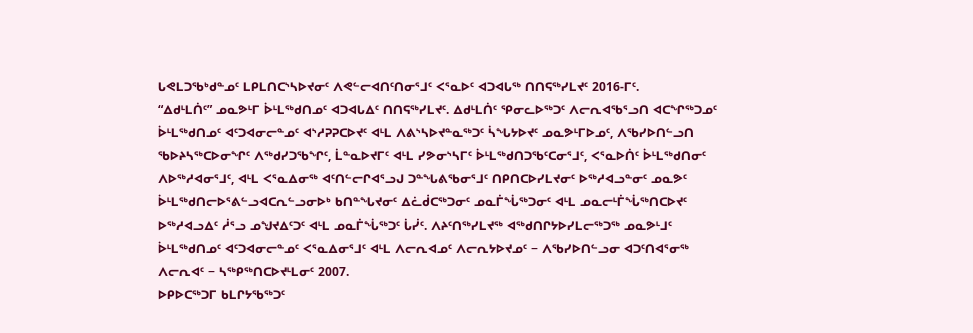ᒐᕙᒪᑐᖃᒃᑯᓐᓄᑦ ᒪᑭᒪᑎᑕᔅᓴᐅᔪᓂᑦ ᐱᕙᓪᓕᐊᑎᑦᑎᓂᕐᒧᑦ ᐸᕐᓇᐅᑦ ᐊᑐᐊᒐᖅ ᑎᑎᕋᖅᓯᒪᔪᑦ 2016-ᒥᑦ.
“ᐃᑯᒻᒪᑏᑦ” ᓄᓇᕗᒻᒥ ᐆᒻᒪᖅᑯᑎᓄᑦ ᐊᑐᐊᒐᐃᑦ ᑎᑎᕋᖅᓯᒪᔪᑦ. ᐃᑯᒻᒪᑏᑦ ᕿᓂᓚᐅᖅᑐᑦ ᐱᓕᕆᐊᖃᕐᓗᑎ ᐊᑕᖏᖅᑐᓄᑦ ᐆᒻᒪᖅᑯᑎᓄᑦ ᐊᑦᑐᐊᓂᓕᓐᓄᑦ ᐊᔅᓱᕈᕈᑕᐅᔪᑦ ᐊᒻᒪ ᐱᕕᔅᓴᐅᔪᓐᓇᖅᑐᑦ ᓵᖓᔭᐅᔪᑦ ᓄᓇᕗᒻᒥᐅᓄᑦ, ᐱᖃᓯᐅᑎᓪᓗᑎ ᖃᐅᔨᓴᖅᑕᐅᓂᖏᑦ ᐱᖅᑯᓯᑐᖃᖏᑦ, ᒫᓐᓇᐅᔪᒥᑦ ᐊᒻᒪ ᓯᕗᓂᔅᓴᒥᑦ ᐆᒻᒪᖅᑯᑎᑐᖃᑦᑕᓂᕐᒧᑦ, ᐸᕐᓇᐅᑏᑦ ᐆᒻᒪᖅᑯᑎᓂᑦ ᐱᐅᖅᓱᐊᓂᕐᒧᑦ, ᐊᒻᒪ ᐸᕐᓇᐃᓂᖅ ᐊᑦᑎᓪᓕᒋᐊᕐᓗᒍ ᑐᓐᖓᕕᖃᓂᕐᒧᑦ ᑎᑭᑎᑕᐅᓯᒪᔪᓂᑦ ᐅᖅᓱᐊᓗᓐᓂᑦ ᓄᓇᕗᑦ ᐆᒻᒪᖅᑯᑎᓕᐅᕐᕕᓪᓗᐊᑕᕆᓪᓗᓂᐅᒃ ᑲᑎᓐᖓᔪᓂᑦ ᐃᓛᑰᑕᖅᑐᓂᑦ ᓄᓇᒦᖔᖅᑐᓂᑦ ᐊᒻᒪ ᓄᓇᓕᒻᒦᖔᖅᑎᑕᐅᔪᑦ ᐅᖅᓱᐊᓗᐃᑦ ᓲᕐᓗ ᓄᖑᔪᐃᑦᑐᑦ ᐊᒻᒪ ᓄᓇᒦᖔᖅᑐᑦ ᒑᓰᑦ. ᐱᔨᑦᑎᖅᓯᒪᔪᖅ ᐊᖅᑯᑎᒋᔭᐅᓯᒪᓕᖅᑐᖅ ᓄᓇᕗᒻᒧᑦ ᐆᒻᒪᖅᑯᑎᓄᑦ ᐊᑦᑐᐊᓂᓕᓐᓄᑦ ᐸᕐᓇᐃᓂᕐᒧᑦ ᐊᒻᒪ ᐱᓕᕆᐊᓄᑦ ᐱᓕᕆᔭᐅᔪᓄᑦ − ᐱᖃᓯᐅᑎᓪᓗᓂ ᐊᑐᑦᑎᐊᕐᓂᖅ ᐱᓕᕆᐊᑦ − ᓴᖅᑭᖅᑎᑕᐅᔪᒻᒪᓂᑦ 2007.
ᐅᑭᐅᑕᖅᑐᒥ ᑲᒪᒋᔭᖃᖅᑐᑦ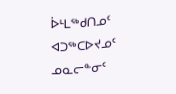ᐆᒻᒪᖅᑯᑎᓄᑦ ᐊᑐᖅᑕᐅᔪᓄᑦ ᓄᓇᓕᓐᓂᑦ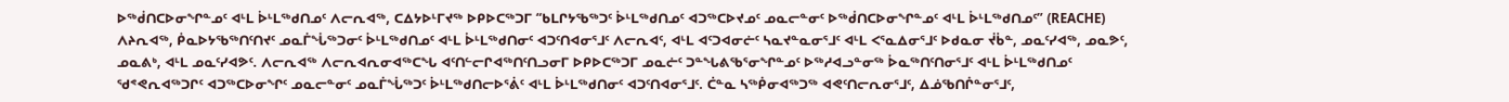ᐅᖅᑰᑎᑕᐅᓂᖏᓐᓄᑦ ᐊᒻᒪ ᐆᒻᒪᖅᑯᑎᓄᑦ ᐱᓕᕆᐊᖅ, ᑕᐃᔭᐅᒻᒥᔪᖅ ᐅᑭᐅᑕᖅᑐᒥ “ᑲᒪᒋᔭᖃᖅᑐᑦ ᐆᒻᒪᖅᑯᑎᓄᑦ ᐊᑐᖅᑕᐅᔪᓄᑦ ᓄᓇᓕᓐᓂᑦ ᐅᖅᑰᑎᑕᐅᓂᖏᓐᓄᑦ ᐊᒻᒪ ᐆᒻᒪᖅᑯᑎᓄᑦ” (REACHE) ᐱᔨᕆᐊᖅ, ᑮᓇᐅᔭᖃᖅᑎᑦᑎᔪᑦ ᓄᓇᒦᖔᖅᑐᓂᑦ ᐆᒻᒪᖅᑯᑎᓄᑦ ᐊᒻᒪ ᐆᒻᒪᖅᑯᑎᓂᑦ ᐊᑐᑦᑎᐊᓂᕐᒧᑦ ᐱᓕᕆᐊᑦ, ᐊᒻᒪ ᐊᑦᑐᐊᓂᓖᑦ ᓴᓇᔪᓐᓇᓂᕐᒧᑦ ᐊᒻᒪ ᐸᕐᓇᐃᓂᕐᒧᑦ ᐅᑯᓇᓂ ᔫᑳᓐ, ᓄᓇᑦᓯᐊᖅ, ᓄᓇᕗᑦ, ᓄᓇᕕᒃ, ᐊᒻᒪ ᓄᓇᑦᓯᐊᕗᑦ. ᐱᓕᕆᐊᖅ ᐱᓕᕆᐊᕆᓂᐊᖅᑕᖓ ᐊᑦᑎᓪᓕᒋᐊᖅᑎᑦᑎᓗᓂᒥ ᐅᑭᐅᑕᖅᑐᒥ ᓄᓇᓖᑦ ᑐᓐᖓᕕᖃᕐᓂᖏᓐᓄᑦ ᐅᖅᓱᐊᓗᓐᓂᖅ ᐆᓇᖅᑎᑦᑎᓂᕐᒧᑦ ᐊᒻᒪ ᐆᒻᒪᖅᑯᑎᓄᑦ ᖁᕝᕙᕆᐊᖅᑐᒋᑦ ᐊᑐᖅᑕᐅᓂᖏᑦ ᓄᓇᓕᓐᓂᑦ ᓄᓇᒦᖔᖅᑐᑦ ᐆᒻᒪᖅᑯᑎᓕᐅᕐᕖᑦ ᐊᒻᒪ ᐆᒻᒪᖅᑯᑎᓂᑦ ᐊᑐᑦᑎᐊᓂᕐᒧᑦ. ᑖᓐᓇ ᓴᖅᑮᓂᐊᖅᑐᖅ ᐊᕙᑦᑎᓕᕆᓂᕐᒧᑦ, ᐃᓅᖃᑎᒌᓐᓂᕐᒧᑦ,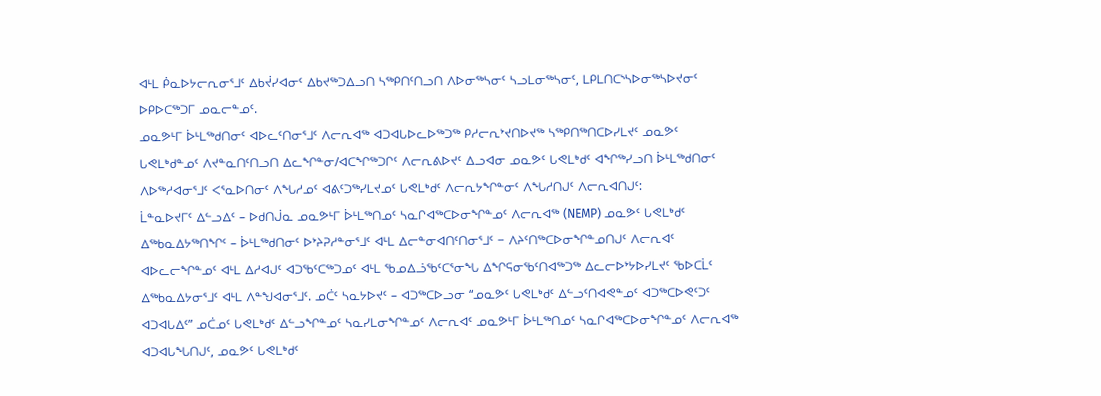ᐊᒻᒪ ᑮᓇᐅᔭᓕᕆᓂᕐᒧᑦ ᐃᑲᔫᓯᐊᓂᑦ ᐃᑲᔪᖅᑐᐃᓗᑎ ᓴᖅᑭᑎᑦᑎᓗᑎ ᐱᐅᓂᖅᓴᓂᑦ ᓴᓗᒪᓂᖅᓴᓂᑦ, ᒪᑭᒪᑎᑕᔅᓴᐅᓂᖅᓴᐅᔪᓂᑦ ᐅᑭᐅᑕᖅᑐᒥ ᓄᓇᓕᓐᓄᑦ.
ᓄᓇᕗᒻᒥ ᐆᒻᒪᖅᑯᑎᓂᑦ ᐊᐅᓚᑦᑎᓂᕐᒧᑦ ᐱᓕᕆᐊᖅ ᐊᑐᐊᒐᐅᓚᐅᖅᑐᖅ ᑭᓱᓕᕆᔾᔪᑎᐅᔪᖅ ᓴᖅᑭᑎᖅᑎᑕᐅᓯᒪᔪᑦ ᓄᓇᕗᑦ ᒐᕙᒪᒃᑯᓐᓄᑦ ᐱᔪᓐᓇᑎᑦᑎᓗᑎ ᐃᓚᖏᓐᓂ/ᐊᑕᖏᖅᑐᒋᑦ ᐱᓕᕆᕕᐅᔪᑦ ᐃᓗᐊᓂ ᓄᓇᕗᑦ ᒐᕙᒪᒃᑯᑦ ᐊᖏᖅᓯᓗᑎ ᐆᒻᒪᖅᑯᑎᓂᑦ ᐱᐅᖅᓱᐊᓂᕐᒧᑦ ᐸᕐᓇᐅᑎᓂᑦ ᐱᖓᓱᓄᑦ ᐊᕕᑦᑐᖅᓯᒪᔪᓄᑦ ᒐᕙᒪᒃᑯᑦ ᐱᓕᕆᔭᖏᓐᓂᑦ ᐱᖓᓱᑎᒍᑦ ᐱᓕᕆᐊᑎᒍᑦ:
ᒫᓐᓇᐅᔪᒥᑦ ᐃᓪᓗᐃᑦ – ᐅᑯᑎᒎᓇ ᓄᓇᕗᒻᒥ ᐆᒻᒪᖅᑎᓄᑦ ᓴᓇᒋᐊᖅᑕᐅᓂᖏᓐᓄᑦ ᐱᓕᕆᐊᖅ (NEMP) ᓄᓇᕗᑦ ᒐᕙᒪᒃᑯᑦ ᐃᖅᑲᓇᐃᔭᖅᑎᖏᑦ – ᐆᒻᒪᖅᑯᑎᓂᑦ ᐅᔾᔨᕈᓱᓐᓂᕐᒧᑦ ᐊᒻᒪ ᐃᓕᓐᓂᐊᑎᑦᑎᓂᕐᒧᑦ − ᐱᔨᑦᑎᖅᑕᐅᓂᖏᓐᓄᑎᒍᑦ ᐱᓕᕆᐊᑦ ᐊᐅᓚᓕᖏᓐᓄᑦ ᐊᒻᒪ ᐃᓱᐊᒍᑦ ᐊᑐᖃᑦᑕᖅᑐᓄᑦ ᐊᒻᒪ ᖃᓄᐃᓘᖃᑦᑕᕐᓂᖓ ᐃᖏᕋᓂᖃᑦᑎᐊᖅᑐᖅ ᐃᓚᓕᐅᔾᔭᐅᓯᒪᔪᑦ ᖃᐅᑕᒫᑦ ᐃᖅᑲᓇᐃᔭᓂᕐᒧᑦ ᐊᒻᒪ ᐱᓐᖑᐊᓂᕐᒧᑦ. ᓄᑖᑦ ᓴᓇᔭᐅᔪᑦ – ᐊᑐᖅᑕᐅᓗᓂ “ᓄᓇᕗᑦ ᒐᕙᒪᒃᑯᑦ ᐃᓪᓗᑦᑎᐊᕙᓐᓄᑦ ᐊᑐᖅᑕᐅᕙᑦᑐᑦ ᐊᑐᐊᒐᐃᑦ” ᓄᑖᓄᑦ ᒐᕙᒪᒃᑯᑦ ᐃᓪᓗᖏᓐᓄᑦ ᓴᓇᓯᒪᓂᖏᓐᓄᑦ ᐱᓕᕆᐊᑦ ᓄᓇᕗᒻᒥ ᐆᒻᒪᖅᑎᓄᑦ ᓴᓇᒋᐊᖅᑕᐅᓂᖏᓐᓄᑦ ᐱᓕᕆᐊᖅ ᐊᑐᐊᒐᖓᑎᒍᑦ, ᓄᓇᕗᑦ ᒐᕙᒪᒃᑯᑦ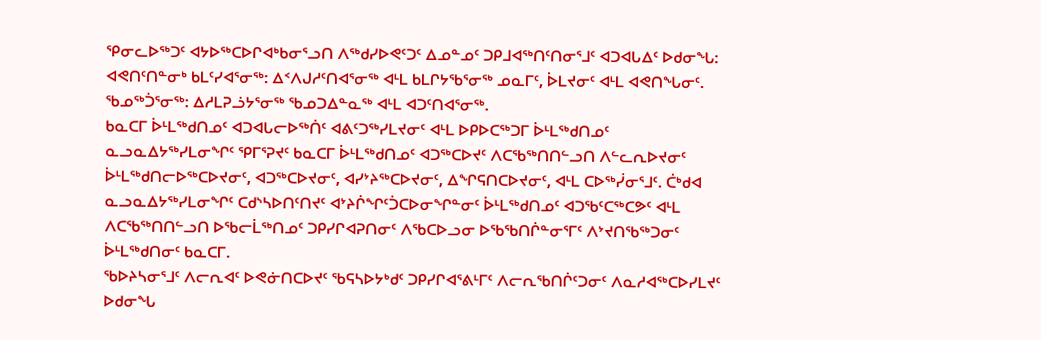ᕿᓂᓚᐅᖅᑐᑦ ᐊᔭᐅᖅᑕᐅᒋᐊᒃᑲᓂᕐᓗᑎ ᐱᖅᑯᓯᐅᕙᑦᑐᑦ ᐃᓄᓐᓄᑦ ᑐᑭᒧᐊᖅᑎᑦᑎᓂᕐᒧᑦ ᐊᑐᐊᒐᐃᑦ ᐅᑯᓂᖓ:
ᐊᕙᑎᑦᑎᓐᓂᒃ ᑲᒪᑦᓯᐊᕐᓂᖅ: ᐃᑉᐱᒍᓱᑦᑎᐊᕐᓂᖅ ᐊᒻᒪ ᑲᒪᒋᔭᖃᕐᓂᖅ ᓄᓇᒥᑦ, ᐆᒪᔪᓂᑦ ᐊᒻᒪ ᐊᕙᑎᖓᓂᑦ. ᖃᓄᖅᑑᕐᓂᖅ: ᐃᓱᒪᕈᓘᔭᕐᓂᖅ ᖃᓄᑐᐃᓐᓇᖅ ᐊᒻᒪ ᐊᑐᑦᑎᐊᕐᓂᖅ.
ᑲᓇᑕᒥ ᐆᒻᒪᖅᑯᑎᓄᑦ ᐊᑐᐊᒐᓕᐅᖅᑏᑦ ᐊᕕᑦᑐᖅᓯᒪᔪᓂᑦ ᐊᒻᒪ ᐅᑭᐅᑕᖅᑐᒥ ᐆᒻᒪᖅᑯᑎᓄᑦ ᓇᓗᓇᐃᔭᖅᓯᒪᓂᖏᑦ ᕿᒥᕐᕈᔪᑦ ᑲᓇᑕᒥ ᐆᒻᒪᖅᑯᑎᓄᑦ ᐊᑐᖅᑕᐅᔪᑦ ᐱᑕᖃᖅᑎᑎᓪᓗᑎ ᐱᓪᓚᕆᐅᔪᓂᑦ ᐆᒻᒪᖅᑯᑎᓕᐅᖅᑕᐅᔪᓂᑦ, ᐊᑐᖅᑕᐅᔪᓂᑦ, ᐊᓯᔾᔨᖅᑕᐅᔪᓂᑦ, ᐃᖏᕋᑎᑕᐅᔪᓂᑦ, ᐊᒻᒪ ᑕᐅᖅᓰᓂᕐᒧᑦ. ᑖᒃᑯᐊ ᓇᓗᓇᐃᔭᖅᓯᒪᓂᖏᑦ ᑕᑯᔅᓴᐅᑎᑦᑎᔪᑦ ᐊᔾᔨᒌᖏᑦᑑᑕᐅᓂᖏᓐᓂᑦ ᐆᒻᒪᖅᑯᑎᓄᑦ ᐊᑐᖃᑦᑕᖅᑕᕗᑦ ᐊᒻᒪ ᐱᑕᖃᖅᑎᑎᓪᓗᑎ ᐅᖃᓕᒫᖅᑎᓄᑦ ᑐᑭᓯᒋᐊᕈᑎᓂᑦ ᐱᖃᑕᐅᓗᓂ ᐅᖃᖃᑎᒌᓐᓂᕐᒥᑦ ᐱᔾᔪᑎᖃᖅᑐᓂᑦ ᐆᒻᒪᖅᑯᑎᓂᑦ ᑲᓇᑕᒥ.
ᖃᐅᔨᓴᓂᕐᒧᑦ ᐱᓕᕆᐊᑦ ᐅᕙᓃᑎᑕᐅᔪᑦ ᖃᕋᓴᐅᔭᒃᑯᑦ ᑐᑭᓯᒋᐊᕐᕕᒻᒥᑦ ᐱᓕᕆᖃᑎᒌᑦᑐᓂᑦ ᐱᓇᓱᐊᖅᑕᐅᓯᒪᔪᑦ ᐅᑯᓂᖓ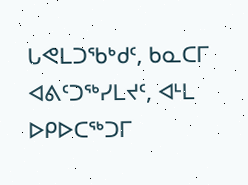ᒐᕙᒪᑐᖃᒃᑯᑦ, ᑲᓇᑕᒥ ᐊᕕᑦᑐᖅᓯᒪᔪᑦ, ᐊᒻᒪ ᐅᑭᐅᑕᖅᑐᒥ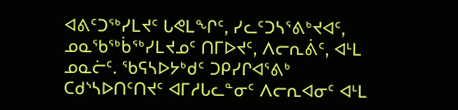ᐊᕕᑦᑐᖅᓯᒪᔪᑦ ᒐᕙᒪᖏᑦ, ᓯᓚᑦᑐᓴᕐᕕᒃᔪᐊᑦ, ᓄᓇᖃᖅᑳᖅᓯᒪᔪᓄᑦ ᑎᒥᐅᔪᑦ, ᐱᓕᕆᕖᑦ, ᐊᒻᒪ ᓄᓇᓖᑦ. ᖃᕋᓴᐅᔭᒃᑯᑦ ᑐᑭᓯᒋᐊᕐᕕᒃ ᑕᑯᔅᓴᐅᑎᑦᑎᔪᑦ ᐊᒥᓱᒐᓚᓐᓂᑦ ᐱᓕᕆᐊᓂᑦ ᐊᒻᒪ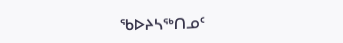ᖃᐅᔨᓴᖅᑎᓄᑦ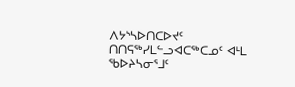ᐱᔭᔅᓴᐅᑎᑕᐅᔪᑦ ᑎᑎᕋᖅᓯᒪᓪᓗᐊᑕᖅᑕᓄᑦ ᐊᒻᒪ ᖃᐅᔨᓴᓂᕐᒧᑦ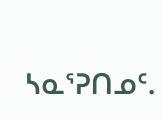ᓴᓇᕐᕈᑎᓄᑦ.